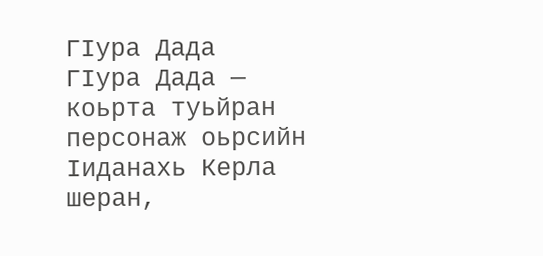ГӀура Дада
ГӀура Дада — коьрта туьйран персонаж оьрсийн Ӏиданахь Керла шеран,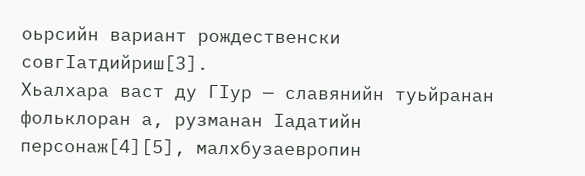оьрсийн вариант рождественски совгӀатдийриш[3].
Хьалхара васт ду ГӀур — славянийн туьйранан фольклоран а, рузманан Ӏадатийн персонаж[4][5], малхбузаевропин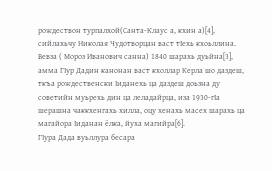рождествон турпалхой(Санта-Клаус а, кхин а)[4], сийлахьчу Николая Чудотворцан васт тӀехь кхоьллина. Вевза ( Мороз Иванович санна) 1840 шарахь дуьйна[3], амма ГӀур Дадин канонан васт кхоллар Керла шо даздеш, ткъа рождественски Ӏиданехь ца даздеш доьзна ду советийн муьрехь дин ца леладайрца, иза 1930-гӀа шерашна чаккхенгахь хилла, оцу хенахь масех шарахь ца магайора Ӏиданан ёлка, йуха магийра[6].
ГӀура Дада вуьллура бесара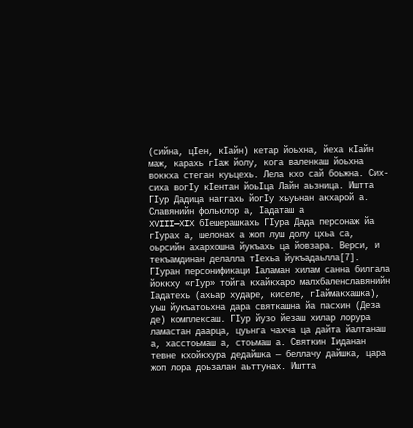(сийна, цӀен, кӀайн) кетар йоьхна, йеха кӀайн маж, карахь гӀаж йолу, кога валенкаш йоьхна воккха стеган куьцехь. Лела кхо сай боьжна. Сих-сиха вогӀу кӀентан йоьӀца Лайн аьзница. Иштта ГӀур Дадица наггахь йогӀу хьуьнан акхарой а.
Славянийн фольклор а, Ӏадаташ а
XVIII—XIX бӀешерашкахь ГӀура Дада персонаж йа гӀурах а, шелонах а жоп луш долу цхьа са, оьрсийн ахархошна йукъахь ца йовзара. Верси, и текъамдинан делалла тӀехьа йукъадаьлла[7].
ГӀуран персонификаци Ӏаламан хилам санна билгала йоккху «гӀур» тойга кхайкхаро малхбаленславянийн Ӏадатехь (ахьар хударе, киселе, гӀаймакхашка), уьш йукъатоьхна дара святкашна йа пасхин (Деза де) комплексаш. ГӀур йузо йезаш хилар лорура ламастан даарца, цуьнга чахча ца дайта йалтанаш а, хасстоьмаш а, стоьмаш а. Святкин Ӏиданан тевне кхойкхура дедайшка — беллачу дайшка, цара жоп лора доьзалан аьттунах. Иштта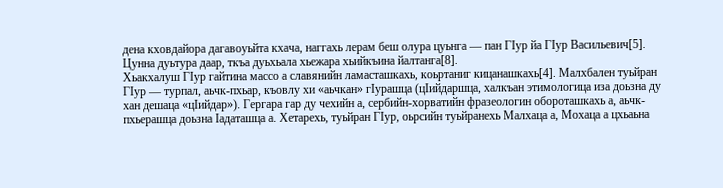дена кховдайора дагавоуьйта кхача, наггахь лерам беш олура цуьнга — пан ГӀур йа ГӀур Васильевич[5]. Цунна дуьтура даар, ткъа дуьхьала хьежара хьийкъина йалтанга[8].
Хьакхалуш ГӀур гайтина массо а славянийн ламасташкахь, коьртаниг кицанашкахь[4]. Малхбален туьйран ГӀур — турпал, аьчк-пхьар, къовлу хи «аьчкан» гӀурашца (цӀийдаршца, халкъан этимологица иза доьзна ду хан дешаца «цӀийдар»). Гергара гар ду чехийн а, сербийн-хорватийн фразеологин обороташкахь а, аьчк-пхьерашца доьзна Ӏадаташца а. Хетарехь, туьйран ГӀур, оьрсийн туьйранехь Малхаца а, Мохаца а цхьаьна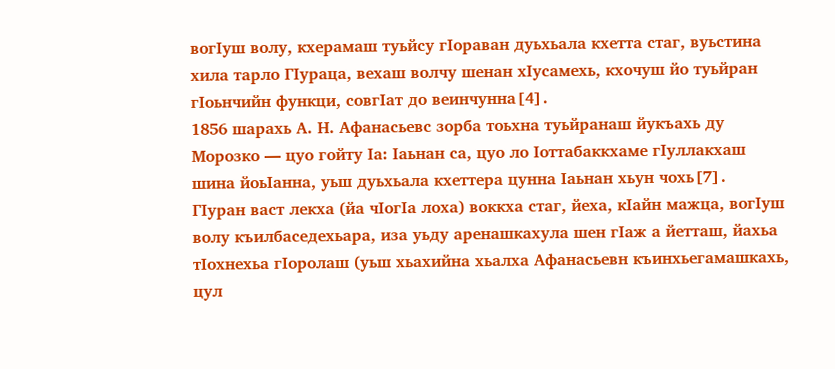вогӀуш волу, кхерамаш туьйсу гӀораван дуьхьала кхетта стаг, вуьстина хила тарло ГӀураца, вехаш волчу шенан хӀусамехь, кхочуш йо туьйран гӀоьнчийн функци, совгӀат до веинчунна[4].
1856 шарахь А. Н. Афанасьевc зорба тоьхна туьйранаш йукъахь ду Морозко — цуо гойту Ӏа: Ӏаьнан са, цуо ло Ӏоттабаккхаме гӀуллакхаш шина йоьӀанна, уьш дуьхьала кхеттера цунна Ӏаьнан хьун чохь[7].
ГӀуран васт лекха (йа чӀогӀа лоха) воккха стаг, йеха, кӀайн мажца, вогӀуш волу къилбаседехьара, иза уьду аренашкахула шен гӀаж а йетташ, йахьа тӀохнехьа гӀоролаш (уьш хьахийна хьалха Афанасьевн къинхьегамашкахь, цул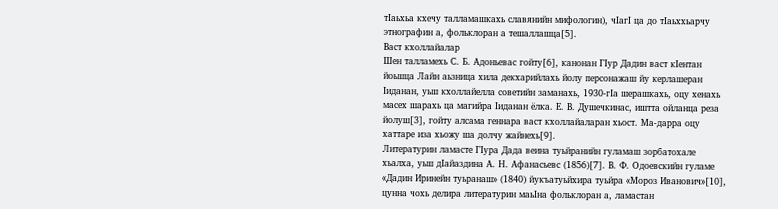тӀаьхьа кхечу талламашкахь славянийн мифологин), чӀагӀ ца до тӀаьххьарчу этнографин а, фольклоран а тешаллашца[5].
Васт кхоллайалар
Шен талламехь С. Б. Адоньевас гойту[6], канонан ГӀур Дадин васт кӀентан йоьшца Лайн аьзница хила декхарийлахь йолу персонажаш йу керлашеран Ӏиданан, уьш кхоллайелла советийн заманахь, 1930-гӀа шерашкахь, оцу хенахь масех шарахь ца магийра Ӏиданан ёлка. Е. В. Душечкинас, иштта ойланца реза йолуш[3], гойту алсама геннара васт кхоллайаларан хьост. Ма-дарра оцу хаттаре иза хьожу ша долчу жайнехь[9].
Литературин ламасте ГӀура Дада веина туьйранийн гуламаш зорбатохале хьалха, уьш дӀайаздина А. Н. Афанасьевс (1856)[7]. В. Ф. Одоевскийн гуламе «Дадин Иринейн туьранаш» (1840) йукъатуьйхира туьйра «Мороз Иванович»[10], цунна чохь делира литературин маьӀна фольклоран а, ламастан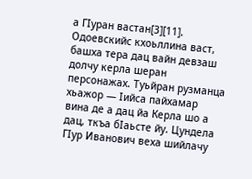а ГӀуран вастан[3][11]. Одоевскийс кхоьллина васт, башха тера дац вайн девзаш долчу керла шеран персонажах. Туьйран рузманца хьажор — Ӏийса пайхамар вина де а дац йа Керла шо а дац, ткъа бӀаьсте йу. Цундела ГӀур Иванович веха шийлачу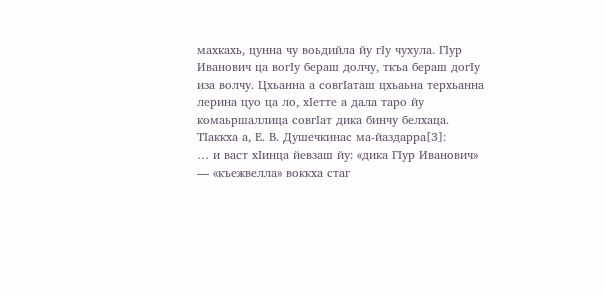махкахь, цунна чу воьдийла йу гӀу чухула. ГӀур Иванович ца вогӀу бераш долчу, ткъа бераш догӀу иза волчу. Цхьанна а совгӀаташ цхьаьна терхьанна лерина цуо ца ло, хӀетте а дала таро йу комаьршаллица совгӀат дика бинчу белхаца. ТӀаккха а, Е. В. Душечкинас ма-йаздарра[3]:
… и васт хӀинца йевзаш йу: «дика ГӀур Иванович» — «къежвелла» воккха стаг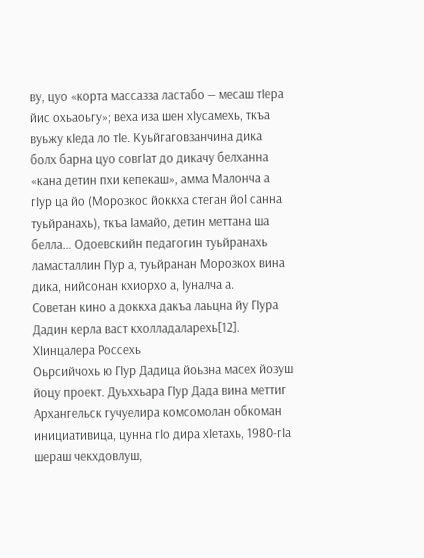ву, цуо «корта массазза ластабо — месаш тӀера йис охьаоьгу»; веха иза шен хӀусамехь, ткъа вуьжу кӀеда ло тӀе. Куьйгаговзанчина дика болх барна цуо совгӀат до дикачу белханна «кана детин пхи кепекаш», амма Малонча а гӀур ца йо (Морозкос йоккха стеган йоӀ санна туьйранахь), ткъа Ӏамайо, детин меттана ша белла… Одоевскийн педагогин туьйранахь ламасталлин ГӀур а, туьйранан Морозкох вина дика, нийсонан кхиорхо а, Ӏуналча а.
Советан кино а доккха дакъа лаьцна йу ГӀура Дадин керла васт кхолладаларехь[12].
ХӀинцалера Россехь
Оьрсийчохь ю ГӀур Дадица йоьзна масех йозуш йоцу проект. Дуьххьара ГӀур Дада вина меттиг Архангельск гучуелира комсомолан обкоман инициативица, цунна гӀо дира хӀетахь, 1980-гӀа шераш чекхдовлуш,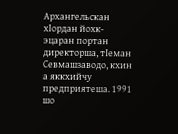Архангельскан хӀордан йохк-эцаран портан директорша, тӀеман Севмашзаводо, кхин а яккхийчу предприятеша. 1991 шо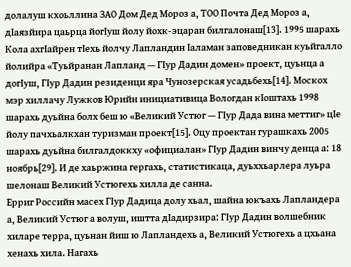долалуш кхоьллина ЗАО Дом Дед Мороз а, ТОО Почта Дед Мороз а, дӀаязйира цаьрца йогӀуш йолу йохк-эцаран билгалонаш[13]. 1995 шарахь Кола ахгӀайрен тӀехь йолчу Лапландин Ӏаламан заповедникан куьйгалло йолийра «Туьйранан Лапланд — ГӀур Дадин домен» проект, цуьнца а догӀуш, ГӀур Дадин резиденци яра Чунозерская усадьбехь[14]. Москох мэр хиллачу Лужков Юрийн инициативица Вологдан кӀоштахь 1998 шарахь дуьйна болх беш ю «Великий Устюг — ГӀур Дада вина меттиг» цӀе йолу пачхьалкхан туризман проект[15]. Оцу проектан гурашкахь 2005 шарахь дуьйна билгалдоккху «официалан» ГӀур Дадин винчу денца а: 18 ноябрь[29]. И де хаьржина гергахь, статистикаца, дуьххьарлера луьра шелонаш Великий Устюгехь хилла де санна.
Ерриг Российн масех ГӀур Дадица долу хьал, шайна юкъахь Лапландера а, Великий Устюг а волуш, иштта дӀадирзира: ГӀур Дадин волшебник хиларе терра, цуьнан йиш ю Лапландехь а, Великий Устюгехь а цхьана хенахь хила. Нагахь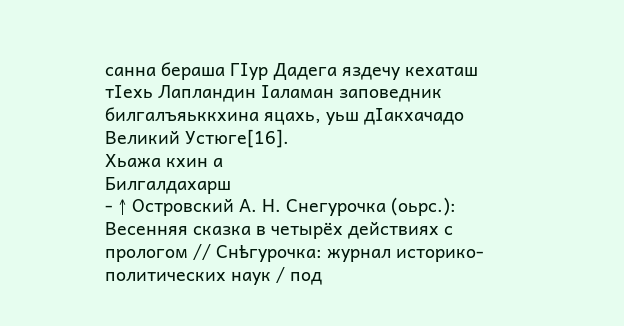санна бераша ГӀур Дадега яздечу кехаташ тӀехь Лапландин Ӏаламан заповедник билгалъяьккхина яцахь, уьш дӀакхачадо Великий Устюге[16].
Хьажа кхин а
Билгалдахарш
- ↑ Островский А. Н. Снегурочка (оьрс.): Весенняя сказка в четырёх действиях с прологом // Снѣгурочка: журнал историко-политических наук / под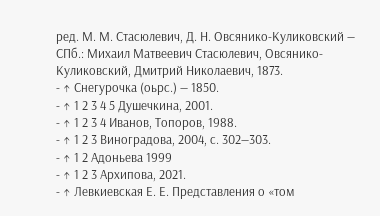ред. М. М. Стасюлевич, Д. Н. Овсянико-Куликовский — СПб.: Михаил Матвеевич Стасюлевич, Овсянико-Куликовский, Дмитрий Николаевич, 1873.
- ↑ Снегурочка (оьрс.) — 1850.
- ↑ 1 2 3 4 5 Душечкина, 2001.
- ↑ 1 2 3 4 Иванов, Топоров, 1988.
- ↑ 1 2 3 Виноградова, 2004, с. 302—303.
- ↑ 1 2 Адоньева 1999
- ↑ 1 2 3 Архипова, 2021.
- ↑ Левкиевская Е. Е. Представления о «том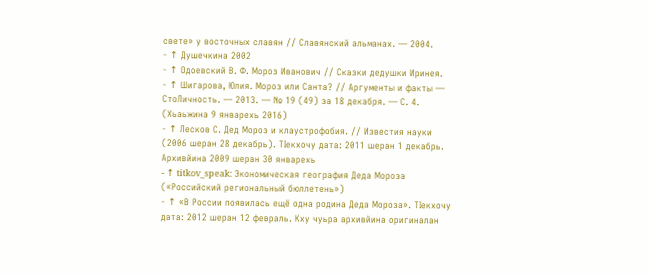свете» у восточных славян // Славянский альманах. — 2004.
- ↑ Душечкина 2002
- ↑ Одоевский В. Ф. Мороз Иванович // Сказки дедушки Иринея.
- ↑ Шигарова, Юлия. Мороз или Санта? // Аргументы и факты — СтоЛичность. — 2013. — № 19 (49) за 18 декабря. — С. 4. (Хьаьжина 9 январехь 2016)
- ↑ Лесков С. Дед Мороз и клаустрофобия. // Известия науки (2006 шеран 28 декабрь). ТӀекхочу дата: 2011 шеран 1 декабрь. Архивйина 2009 шеран 30 январехь
- ↑ titkov_speak: Экономическая география Деда Мороза («Российский региональный бюллетень»)
- ↑ «В России появилась ещё одна родина Деда Мороза». ТӀекхочу дата: 2012 шеран 12 февраль. Кху чуьра архивйина оригиналан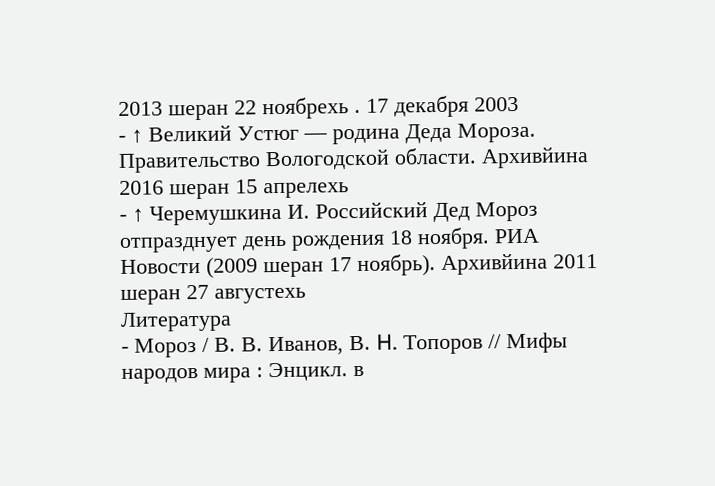2013 шеран 22 ноябрехь . 17 декабря 2003
- ↑ Великий Устюг — родина Деда Мороза. Правительство Вологодской области. Архивйина 2016 шеран 15 апрелехь
- ↑ Черемушкина И. Российский Дед Мороз отпразднует день рождения 18 ноября. РИА Новости (2009 шеран 17 ноябрь). Архивйина 2011 шеран 27 августехь
Литература
- Мороз / В. В. Иванов, В. H. Топоров // Мифы народов мира : Энцикл. в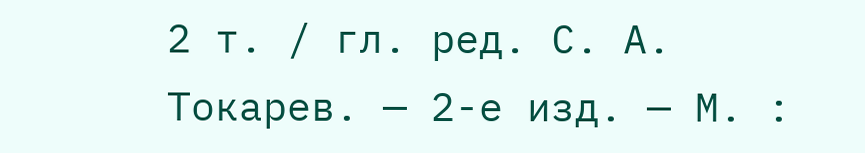2 т. / гл. ред. С. А. Токарев. — 2-е изд. — М. :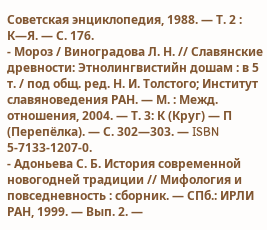Советская энциклопедия, 1988. — Т. 2 : К—Я. — С. 176.
- Мороз / Виноградова Л. Н. // Славянские древности: Этнолингвистийн дошам : в 5 т. / под общ. ред. Н. И. Толстого; Институт славяноведения РАН. — М. : Межд. отношения, 2004. — Т. 3: К (Круг) — П (Перепёлка). — С. 302—303. — ISBN 5-7133-1207-0.
- Адоньева С. Б. История современной новогодней традиции // Мифология и повседневность : сборник. — СПб.: ИРЛИ РАН, 1999. — Вып. 2. —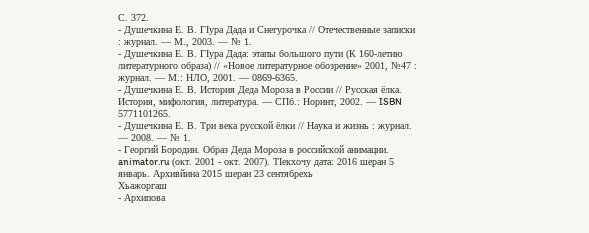С. 372.
- Душечкина Е. В. ГӀура Дада и Снегурочка // Отечественные записки : журнал. — М., 2003. — № 1.
- Душечкина Е. В. ГӀура Дада: этапы большого пути (К 160-летию литературного образа) // «Новое литературное обозрение» 2001, №47 : журнал. — М.: НЛО, 2001. — 0869-6365.
- Душечкина Е. В. История Деда Мороза в России // Русская ёлка. История, мифология, литература. — СПб.: Норинт, 2002. — ISBN 5771101265.
- Душечкина Е. В. Три века русской ёлки // Наука и жизнь : журнал. — 2008. — № 1.
- Георгий Бородин. Образ Деда Мороза в российской анимации. animator.ru (окт. 2001 - окт. 2007). ТӀекхочу дата: 2016 шеран 5 январь. Архивйина 2015 шеран 23 сентябрехь
Хьажоргаш
- Архипова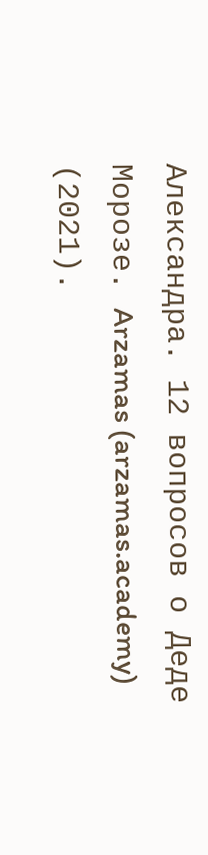Александра. 12 вопросов о Деде Морозе. Arzamas (arzamas.academy) (2021).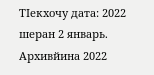ТӀекхочу дата: 2022 шеран 2 январь. Архивйина 2022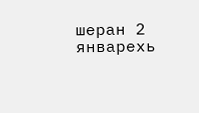шеран 2 январехь